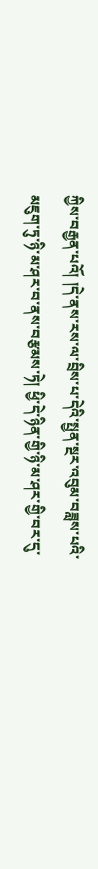ཀྱིས་བརྒྱན་པའོ། །དེ་ནས་རས་ལ་བྲིས་པ་དེའི་སྤྱན་སྔར་འབུམ་བཟླས་པའི་མཇུག་ཏུ་ཉི་མ་ཤར་བ་ནས་བརྩམས་ཏེ། ཕྱི་དེ་ཉིན་གྱི་ཉི་མ་ཤར་གྱི་བར་དུ་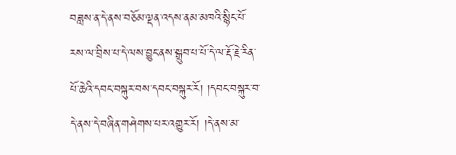བཟླས་ན་དེ་ནས་བཅོམ་ལྡན་འདས་ནམ་མཁའི་སྙིང་པོ་རས་ལ་བྲིས་པ་དེ་ལས་བྱུང་ནས་སྒྲུབ་པ་པོ་དེ་ལ་རྡོ་རྗེ་རིན་པོ་ཆེའི་དབང་བསྐུར་བས་དབང་བསྐུར་རོ། །དབང་བསྐུར་བ་དེ་ནས་དེ་བཞིན་གཤེགས་པར་འགྱུར་རོ། །དེ་ནས་མ་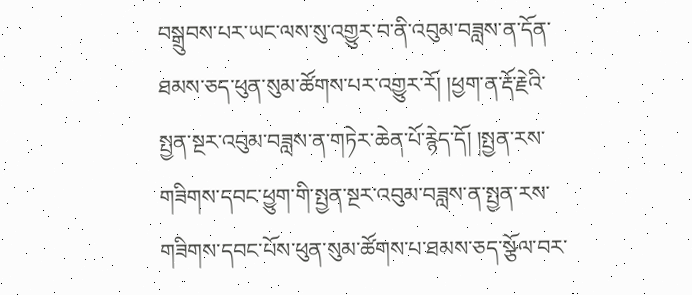བསྒྲུབས་པར་ཡང་ལས་སུ་འགྱུར་བ་ནི་འབུམ་བཟླས་ན་དོན་ཐམས་ཅད་ཕུན་སུམ་ཚོགས་པར་འགྱུར་རོ། །ཕྱག་ན་རྡོ་རྗེའི་སྤྱན་སྔར་འབུམ་བཟླས་ན་གཏེར་ཆེན་པོ་རྙེད་དོ། །སྤྱན་རས་གཟིགས་དབང་ཕྱུག་གི་སྤྱན་སྔར་འབུམ་བཟླས་ན་སྤྱན་རས་གཟིགས་དབང་པོས་ཕུན་སུམ་ཚོགས་པ་ཐམས་ཅད་སྩོལ་བར་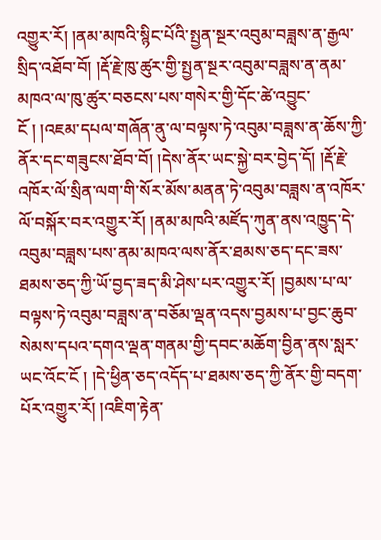འགྱུར་རོ། །ནམ་མཁའི་སྙིང་པོའི་སྤྱན་སྔར་འབུམ་བཟླས་ན་རྒྱལ་སྲིད་འཐོབ་བོ། །རྡོ་རྗེ་ཁུ་ཚུར་གྱི་སྤྱན་སྔར་འབུམ་བཟླས་ན་ནམ་མཁའ་ལ་ཁུ་ཚུར་བཅངས་པས་གསེར་གྱི་དོང་ཚེ་འབྱུང་ངོ ། །འཇམ་དཔལ་གཞོན་ནུ་ལ་བལྟས་ཏེ་འབུམ་བཟླས་ན་ཆོས་ཀྱི་ནོར་དང་གཟུངས་ཐོབ་བོ། །དེས་ནོར་ཡང་སྐྱེ་བར་བྱེད་དོ། །རྡོ་རྗེ་འཁོར་ལོ་སྲིན་ལག་གི་སོར་མོས་མནན་ཏེ་འབུམ་བཟླས་ན་འཁོར་ལོ་བསྐོར་བར་འགྱུར་རོ། །ནམ་མཁའི་མཛོད་ཀུན་ནས་འཁྱུད་དེ་འབུམ་བཟླས་པས་ནམ་མཁའ་ལས་ནོར་ཐམས་ཅད་དང་ཟས་ཐམས་ཅད་ཀྱི་ཡོ་བྱད་ཟད་མི་ཤེས་པར་འགྱུར་རོ། །བྱམས་པ་ལ་བལྟས་ཏེ་འབུམ་བཟླས་ན་བཅོམ་ལྡན་འདས་བྱམས་པ་བྱང་ཆུབ་སེམས་དཔའ་དགའ་ལྡན་གནམ་གྱི་དབང་མཆོག་བྱིན་ནས་སླར་ཡང་འོང་ངོ ། །དེ་ཕྱིན་ཅད་འདོད་པ་ཐམས་ཅད་ཀྱི་ནོར་གྱི་བདག་པོར་འགྱུར་རོ། །འཇིག་རྟེན་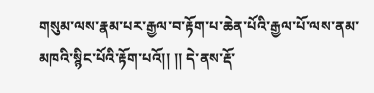གསུམ་ལས་རྣམ་པར་རྒྱལ་བ་རྟོག་པ་ཆེན་པོའི་རྒྱལ་པོ་ལས་ནམ་མཁའི་སྙིང་པོའི་རྟོག་པའོ།། །། དེ་ནས་རྡོ་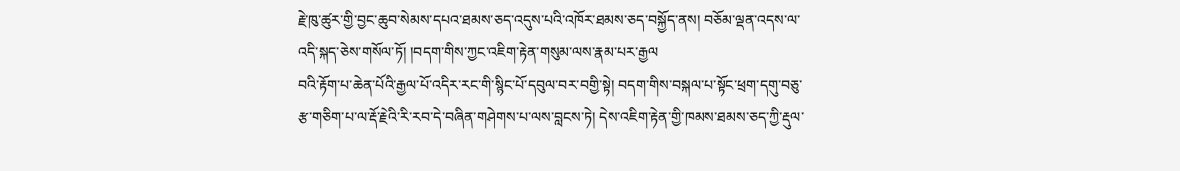རྗེ་ཁུ་ཚུར་གྱི་བྱང་ཆུབ་སེམས་དཔའ་ཐམས་ཅད་འདུས་པའི་འཁོར་ཐམས་ཅད་བསྐྱོད་ནས། བཅོམ་ལྡན་འདས་ལ་འདི་སྐད་ཅེས་གསོལ་ཏོ། །བདག་གིས་ཀྱང་འཇིག་རྟེན་གསུམ་ལས་རྣམ་པར་རྒྱལ
བའི་རྟོག་པ་ཆེན་པོའི་རྒྱལ་པོ་འདིར་རང་གི་སྙིང་པོ་དབུལ་བར་བགྱི་སྟེ། བདག་གིས་བསྐལ་པ་སྟོང་ཕྲག་དགུ་བཅུ་རྩ་གཅིག་པ་ལ་རྡོ་རྗེའི་རི་རབ་དེ་བཞིན་གཤེགས་པ་ལས་བླངས་ཏེ། དེས་འཇིག་རྟེན་གྱི་ཁམས་ཐམས་ཅད་ཀྱི་རྡུལ་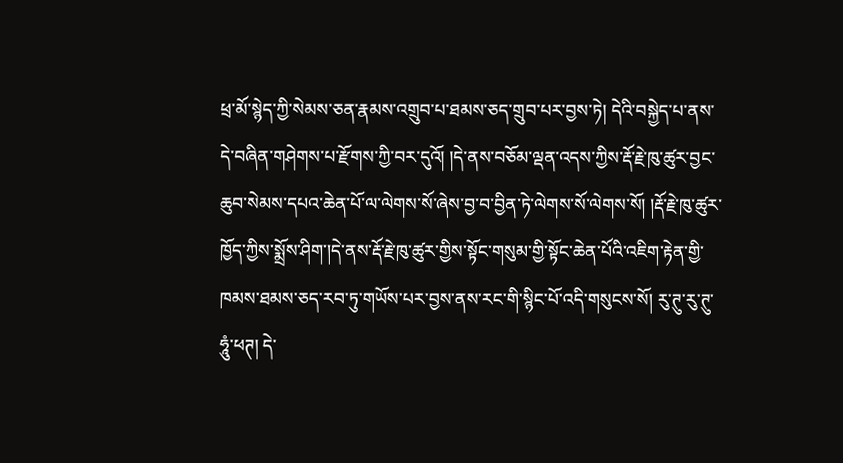ཕྲ་མོ་སྙེད་ཀྱི་སེམས་ཅན་རྣམས་འགྲུབ་པ་ཐམས་ཅད་གྲུབ་པར་བྱས་ཏེ། དེའི་བསྐྱེད་པ་ནས་དེ་བཞིན་གཤེགས་པ་རྫོགས་ཀྱི་བར་དུའོ། །དེ་ནས་བཅོམ་ལྡན་འདས་ཀྱིས་རྡོ་རྗེ་ཁུ་ཚུར་བྱང་ཆུབ་སེམས་དཔའ་ཆེན་པོ་ལ་ལེགས་སོ་ཞེས་བྱ་བ་བྱིན་ཏེ་ལེགས་སོ་ལེགས་སོ། །རྡོ་རྗེ་ཁུ་ཚུར་ཁྱོད་ཀྱིས་སྨྲོས་ཤིག་།དེ་ནས་རྡོ་རྗེ་ཁུ་ཚུར་གྱིས་སྟོང་གསུམ་གྱི་སྟོང་ཆེན་པོའི་འཇིག་རྟེན་གྱི་ཁམས་ཐམས་ཅད་རབ་ཏུ་གཡོས་པར་བྱས་ནས་རང་གི་སྙིང་པོ་འདི་གསུངས་སོ། རུ་ཊུ་རུ་ཊུ་ཧཱུཾ་ཕཊ། དེ་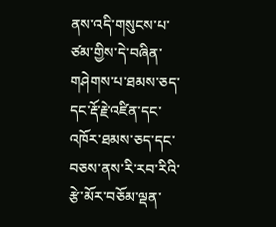ནས་འདི་གསུངས་པ་ཙམ་གྱིས་དེ་བཞིན་གཤེགས་པ་ཐམས་ཅད་དང་རྡོ་རྗེ་འཛིན་དང་འཁོར་ཐམས་ཅད་དང་བཅས་ནས་རི་རབ་རིའི་རྩེ་མོར་བཅོམ་ལྡན་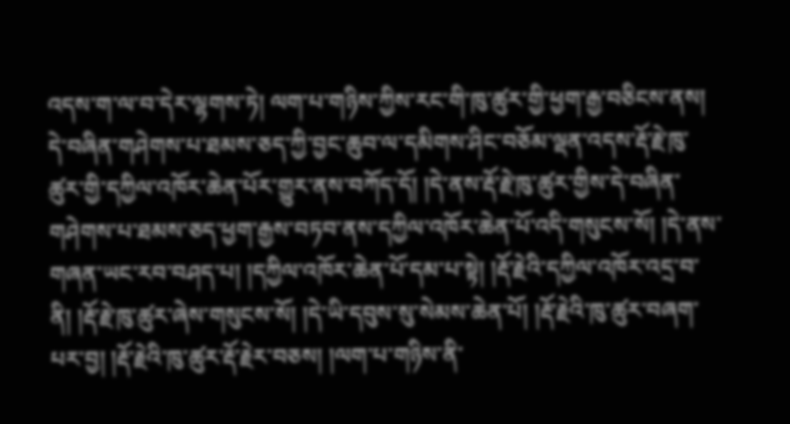འདས་ག་ལ་བ་དེར་ལྷགས་ཏེ། ལག་པ་གཉིས་ཀྱིས་རང་གི་ཁུ་ཚུར་གྱི་ཕྱག་རྒྱ་བཅིངས་ནས། དེ་བཞིན་གཤེགས་པ་ཐམས་ཅད་ཀྱི་བྱང་ཆུབ་ལ་དམིགས་ཤིང་བཅོམ་ལྡན་འདས་རྡོ་རྗེ་ཁུ་ཚུར་གྱི་དཀྱིལ་འཁོར་ཆེན་པོར་གྱུར་ནས་བཀོད་དོ། །དེ་ནས་རྡོ་རྗེ་ཁུ་ཚུར་གྱིས་དེ་བཞིན་གཤེགས་པ་ཐམས་ཅད་ཕྱག་རྒྱས་བཏབ་ནས་དཀྱིལ་འཁོར་ཆེན་པོ་འདི་གསུངས་སོ། །དེ་ནས་གཞན་ཡང་རབ་བཤད་པ། །དཀྱིལ་འཁོར་ཆེན་པོ་དམ་པ་སྟེ། །རྡོ་རྗེའི་དཀྱིལ་འཁོར་འདྲ་བ་ནི། །རྡོ་རྗེ་ཁུ་ཚུར་ཞེས་གསུངས་སོ། །དེ་ཡི་དབུས་སུ་སེམས་ཆེན་པོ། །རྡོ་རྗེའི་ཁུ་ཚུར་བཞག་པར་བྱ། །རྡོ་རྗེའི་ཁུ་ཚུར་རྡོ་རྗེར་བཅས། །ལག་པ་གཉིས་ནི་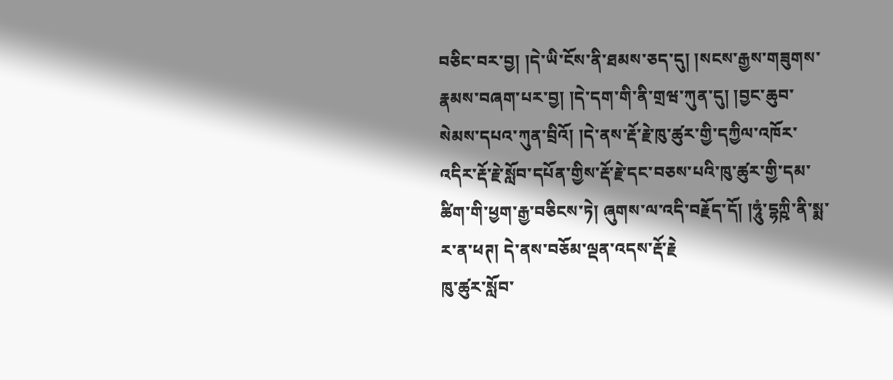བཅིང་བར་བྱ། །དེ་ཡི་ངོས་ནི་ཐམས་ཅད་དུ། །སངས་རྒྱས་གཟུགས་རྣམས་བཞག་པར་བྱ། །དེ་དག་གི་ནི་གྲཝ་ཀུན་དུ། །བྱང་ཆུབ་སེམས་དཔའ་ཀུན་བྲིའོ། །དེ་ནས་རྡོ་རྗེ་ཁུ་ཚུར་གྱི་དཀྱིལ་འཁོར་འདིར་རྡོ་རྗེ་སློབ་དཔོན་གྱིས་རྡོ་རྗེ་དང་བཅས་པའི་ཁུ་ཚུར་གྱི་དམ་ཚིག་གི་ཕྱག་རྒྱ་བཅིངས་ཏེ། ཞུགས་ལ་འདི་བརྗོད་དོ། །ཧཱུཾ་དྷཀྵི་ནི་སྨ་ར་ན་ཕཊ། དེ་ནས་བཅོམ་ལྡན་འདས་རྡོ་རྗེ
ཁུ་ཚུར་སློབ་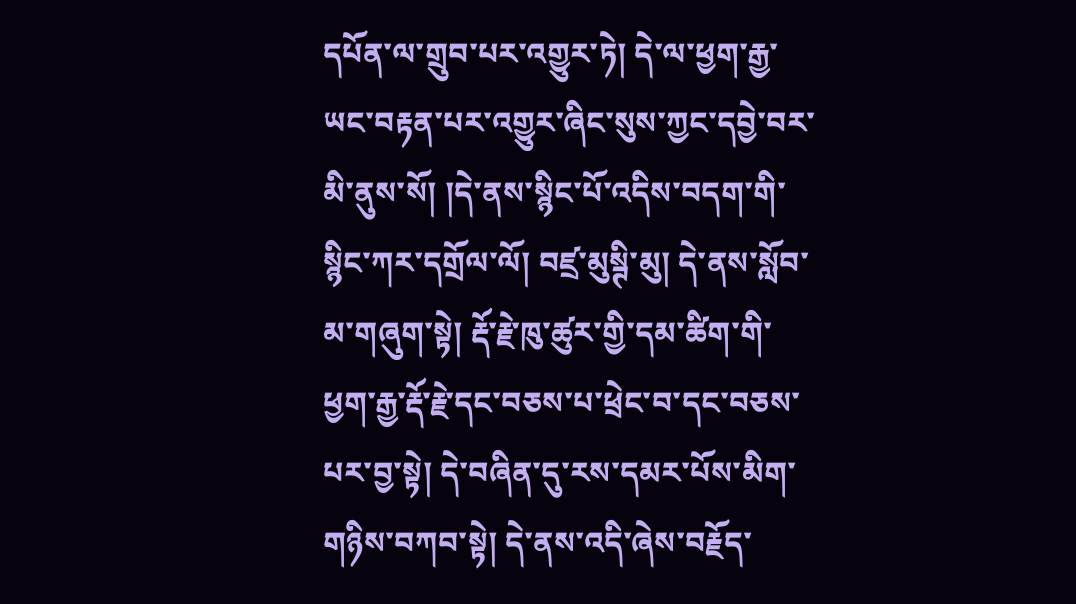དཔོན་ལ་གྲུབ་པར་འགྱུར་ཏེ། དེ་ལ་ཕྱག་རྒྱ་ཡང་བརྟན་པར་འགྱུར་ཞིང་སུས་ཀྱང་དབྱེ་བར་མི་ནུས་སོ། །དེ་ནས་སྙིང་པོ་འདིས་བདག་གི་སྙིང་ཀར་དགྲོལ་ལོ། བཛྲ་མུསྚི་མུ། དེ་ནས་སློབ་མ་གཞུག་སྟེ། རྡོ་རྗེ་ཁུ་ཚུར་གྱི་དམ་ཚིག་གི་ཕྱག་རྒྱ་རྡོ་རྗེ་དང་བཅས་པ་ཕྲེང་བ་དང་བཅས་པར་བྱ་སྟེ། དེ་བཞིན་དུ་རས་དམར་པོས་མིག་གཉིས་བཀབ་སྟེ། དེ་ནས་འདི་ཞེས་བརྗོད་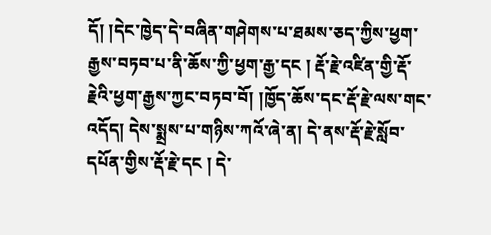དོ། །དེང་ཁྱེད་དེ་བཞིན་གཤེགས་པ་ཐམས་ཅད་ཀྱིས་ཕྱག་རྒྱས་བཏབ་པ་ནི་ཆོས་ཀྱི་ཕྱག་རྒྱ་དང ། རྡོ་རྗེ་འཛིན་གྱི་རྡོ་རྗེའི་ཕྱག་རྒྱས་ཀྱང་བཏབ་བོ། །ཁྱོད་ཆོས་དང་རྡོ་རྗེ་ལས་གང་འདོད། དེས་སྨྲས་པ་གཉིས་ཀའོ་ཞེ་ན། དེ་ནས་རྡོ་རྗེ་སློབ་དཔོན་གྱིས་རྡོ་རྗེ་དང ། དེ་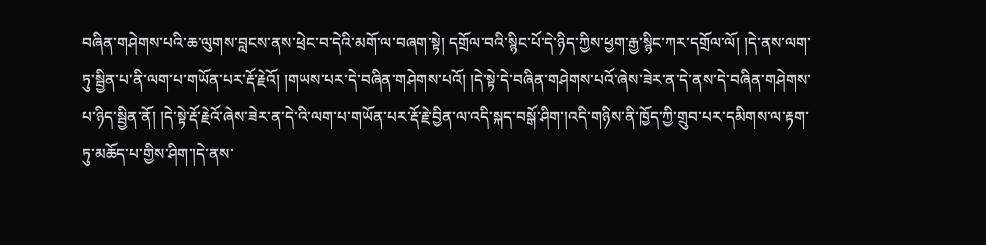བཞིན་གཤེགས་པའི་ཆ་ལུགས་བླངས་ནས་ཕྲེང་བ་དེའི་མགོ་ལ་བཞག་སྟེ། དགྲོལ་བའི་སྙིང་པོ་དེ་ཉིད་ཀྱིས་ཕྱག་རྒྱ་སྙིང་ཀར་དགྲོལ་ལོ། །དེ་ནས་ལག་ཏུ་སྦྱིན་པ་ནི་ལག་པ་གཡོན་པར་རྡོ་རྗེའོ། །གཡས་པར་དེ་བཞིན་གཤེགས་པའོ། །དེ་སྟེ་དེ་བཞིན་གཤེགས་པའོ་ཞེས་ཟེར་ན་དེ་ནས་དེ་བཞིན་གཤེགས་པ་ཉིད་སྦྱིན་ནོ། །དེ་སྟེ་རྡོ་རྗེའོ་ཞེས་ཟེར་ན་དེ་འི་ལག་པ་གཡོན་པར་རྡོ་རྗེ་བྱིན་ལ་འདི་སྐད་བསྒོ་ཤིག་།འདི་གཉིས་ནི་ཁྱོད་ཀྱི་གྲུབ་པར་དམིགས་ལ་རྟག་ཏུ་མཆོད་པ་གྱིས་ཤིག་།དེ་ནས་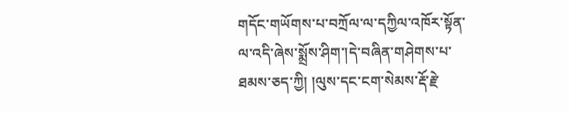གདོང་གཡོགས་པ་བཀྲོལ་ལ་དཀྱིལ་འཁོར་སྟོན་ལ་འདི་ཞེས་སྨྲོས་ཤིག་།དེ་བཞིན་གཤེགས་པ་ཐམས་ཅད་ཀྱི། །ལུས་དང་ངག་སེམས་རྡོ་རྗེ་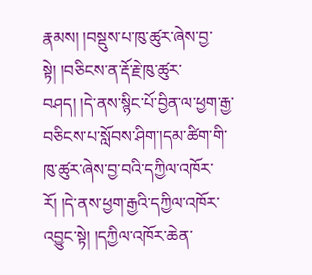རྣམས། །བསྡུས་པ་ཁུ་ཚུར་ཞེས་བྱ་སྟེ། །བཅིངས་ན་རྡོ་རྗེ་ཁུ་ཚུར་བཤད། །དེ་ནས་སྙིང་པོ་བྱིན་ལ་ཕྱག་རྒྱ་བཅིངས་པ་སློབས་ཤིག་།དམ་ཚིག་གི་ཁུ་ཚུར་ཞེས་བྱ་བའི་དཀྱིལ་འཁོར་རོ། །དེ་ནས་ཕྱག་རྒྱའི་དཀྱིལ་འཁོར་འབྱུང་སྟེ། །དཀྱིལ་འཁོར་ཆེན་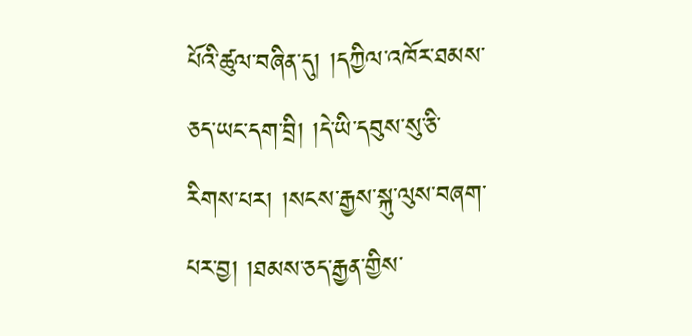པོའི་ཚུལ་བཞིན་དུ། །དཀྱིལ་འཁོར་ཐམས་ཅད་ཡང་དག་བྲི། །དེ་ཡི་དབུས་སུ་ཅི་རིགས་པར། །སངས་རྒྱས་སྐུ་ལུས་བཞག་པར་བྱ། །ཐམས་ཅད་རྒྱན་གྱིས་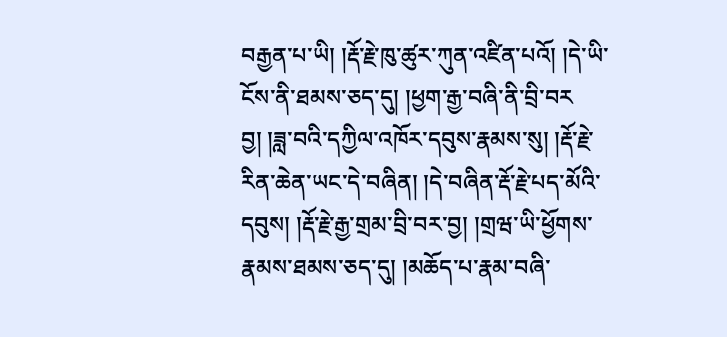བརྒྱན་པ་ཡི། །རྡོ་རྗེ་ཁུ་ཚུར་ཀུན་འཛིན་པའོ། །དེ་ཡི་ངོས་ནི་ཐམས་ཅད་དུ། །ཕྱག་རྒྱ་བཞི་ནི་བྲི་བར
བྱ། །ཟླ་བའི་དཀྱིལ་འཁོར་དབུས་རྣམས་སུ། །རྡོ་རྗེ་རིན་ཆེན་ཡང་དེ་བཞིན། །དེ་བཞིན་རྡོ་རྗེ་པད་མོའི་དབུས། །རྡོ་རྗེ་རྒྱ་གྲམ་བྲི་བར་བྱ། །གྲཝ་ཡི་ཕྱོགས་རྣམས་ཐམས་ཅད་དུ། །མཆོད་པ་རྣམ་བཞི་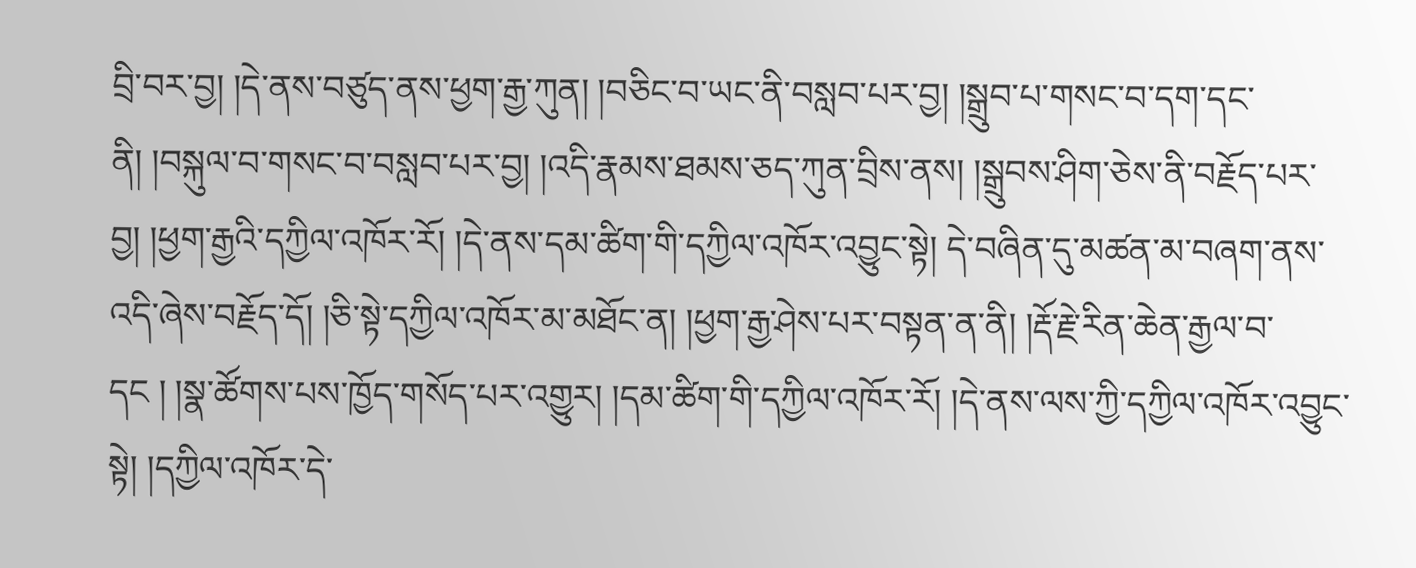བྲི་བར་བྱ། །དེ་ནས་བཙུད་ནས་ཕྱག་རྒྱ་ཀུན། །བཅིང་བ་ཡང་ནི་བསླབ་པར་བྱ། །སྒྲུབ་པ་གསང་བ་དག་དང་ནི། །བསྐུལ་བ་གསང་བ་བསླབ་པར་བྱ། །འདི་རྣམས་ཐམས་ཅད་ཀུན་བྲིས་ནས། །སྒྲུབས་ཤིག་ཅེས་ནི་བརྗོད་པར་བྱ། །ཕྱག་རྒྱའི་དཀྱིལ་འཁོར་རོ། །དེ་ནས་དམ་ཚིག་གི་དཀྱིལ་འཁོར་འབྱུང་སྟེ། དེ་བཞིན་དུ་མཚན་མ་བཞག་ནས་འདི་ཞེས་བརྗོད་དོ། །ཅི་སྟེ་དཀྱིལ་འཁོར་མ་མཐོང་ན། །ཕྱག་རྒྱ་ཤེས་པར་བསྟན་ན་ནི། །རྡོ་རྗེ་རིན་ཆེན་རྒྱལ་བ་དང ། །སྣ་ཚོགས་པས་ཁྱོད་གསོད་པར་འགྱུར། །དམ་ཚིག་གི་དཀྱིལ་འཁོར་རོ། །དེ་ནས་ལས་ཀྱི་དཀྱིལ་འཁོར་འབྱུང་སྟེ། །དཀྱིལ་འཁོར་དེ་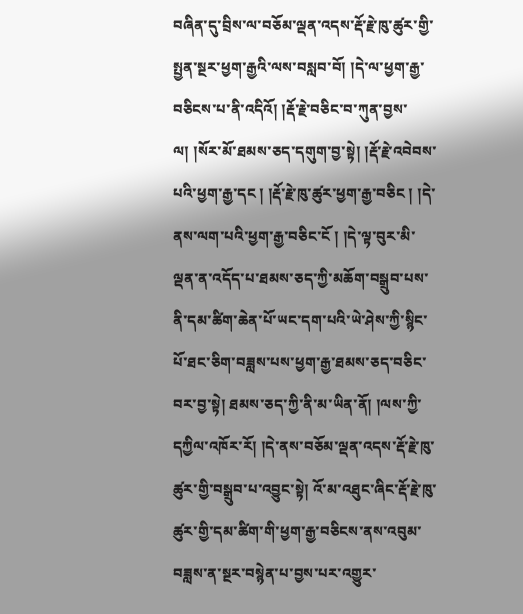བཞིན་དུ་བྲིས་ལ་བཅོམ་ལྡན་འདས་རྡོ་རྗེ་ཁུ་ཚུར་གྱི་སྤྱན་སྔར་ཕྱག་རྒྱའི་ལས་བསླབ་བོ། །དེ་ལ་ཕྱག་རྒྱ་བཅིངས་པ་ནི་འདིའོ། །རྡོ་རྗེ་བཅིང་བ་ཀུན་བྱས་ལ། །སོར་མོ་ཐམས་ཅད་དགུག་བྱ་སྟེ། །རྡོ་རྗེ་འབེབས་པའི་ཕྱག་རྒྱ་དང ། །རྡོ་རྗེ་ཁུ་ཚུར་ཕྱག་རྒྱ་བཅིང ། །དེ་ནས་ལག་པའི་ཕྱག་རྒྱ་བཅིང་ངོ ། །དེ་ལྟ་བུར་མི་ལྡན་ན་འདོད་པ་ཐམས་ཅད་ཀྱི་མཆོག་བསྒྲུབ་པས་ནི་དམ་ཚིག་ཆེན་པོ་ཡང་དག་པའི་ཡེ་ཤེས་ཀྱི་སྙིང་པོ་ཐང་ཅིག་བཟླས་པས་ཕྱག་རྒྱ་ཐམས་ཅད་བཅིང་བར་བྱ་སྟེ། ཐམས་ཅད་ཀྱི་ནི་མ་ཡིན་ནོ། །ལས་ཀྱི་དཀྱིལ་འཁོར་རོ། །དེ་ནས་བཅོམ་ལྡན་འདས་རྡོ་རྗེ་ཁུ་ཚུར་གྱི་བསྒྲུབ་པ་འབྱུང་སྟེ། འོ་མ་འཐུང་ཞིང་རྡོ་རྗེ་ཁུ་ཚུར་གྱི་དམ་ཚིག་གི་ཕྱག་རྒྱ་བཅིངས་ནས་འབུམ་བཟླས་ན་སྔར་བསྙེན་པ་བྱས་པར་འགྱུར་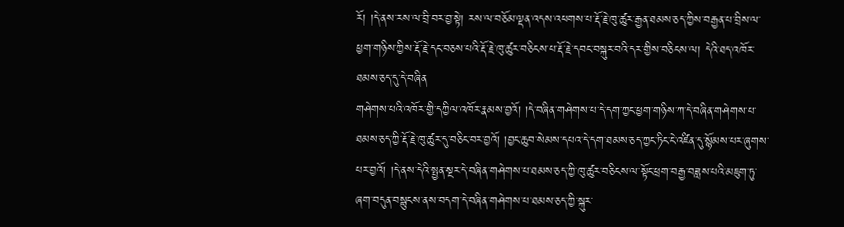རོ། །དེ་ནས་རས་ལ་བྲི་བར་བྱ་སྟེ། རས་ལ་བཅོམ་ལྡན་འདས་འཕགས་པ་རྡོ་རྗེ་ཁུ་ཚུར་རྒྱན་ཐམས་ཅད་ཀྱིས་བརྒྱན་པ་བྲིས་ལ་ཕྱག་གཉིས་ཀྱིས་རྡོ་རྗེ་དང་བཅས་པའི་རྡོ་རྗེ་ཁུ་ཚུར་བཅིངས་པ་རྡོ་རྗེ་དབང་བསྐུར་བའི་དར་གྱིས་བཅིངས་ལ། དེའི་ཐད་འཁོར་ཐམས་ཅད་དུ་དེ་བཞིན
གཤེགས་པའི་འཁོར་གྱི་དཀྱིལ་འཁོར་རྣམས་བྱའོ། །དེ་བཞིན་གཤེགས་པ་དེ་དག་ཀྱང་ཕྱག་གཉིས་ཀ་དེ་བཞིན་གཤེགས་པ་ཐམས་ཅད་ཀྱི་རྡོ་རྗེ་ཁུ་ཚུར་དུ་བཅིང་བར་བྱའོ། །བྱང་ཆུབ་སེམས་དཔའ་དེ་དག་ཐམས་ཅད་ཀྱང་ཏིང་ངེ་འཛིན་དུ་སྙོམས་པར་ཞུགས་པར་བྱའོ། །དེ་ནས་དེའི་སྤྱན་སྔར་དེ་བཞིན་གཤེགས་པ་ཐམས་ཅད་ཀྱི་ཁུ་ཚུར་བཅིངས་ལ་སྟོང་ཕྲག་བརྒྱ་བཟླས་པའི་མཇུག་ཏུ་ཞག་བདུན་བསྙུངས་ནས་བདག་དེ་བཞིན་གཤེགས་པ་ཐམས་ཅད་ཀྱི་སྐུར་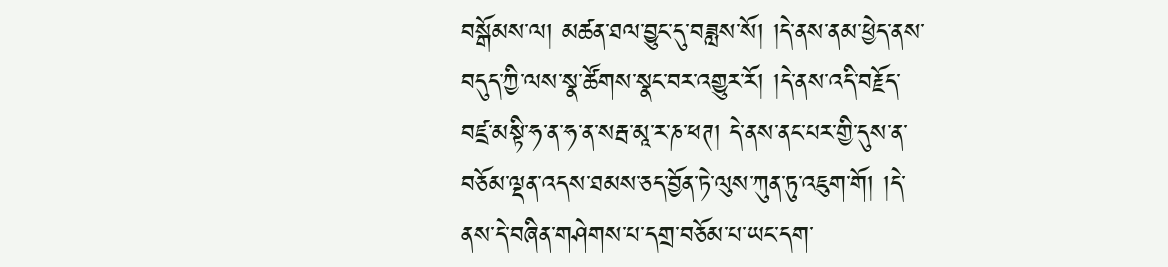བསྒོམས་ལ། མཚན་ཐལ་བྱུང་དུ་བཟླས་སོ། །དེ་ནས་ནམ་ཕྱེད་ནས་བདུད་ཀྱི་ལས་སྣ་ཚོགས་སྣང་བར་འགྱུར་རོ། །དེ་ནས་འདི་བརྗོད་བཛྲ་མསྟི་ཧ་ན་ཧ་ན་སརྦ་མཱ་ར་ཎ་ཕཊ། དེ་ནས་ནང་པར་གྱི་དུས་ན་བཅོམ་ལྡན་འདས་ཐམས་ཅད་བྱོན་ཏེ་ལུས་ཀུན་ཏུ་འཇུག་གོ། །དེ་ནས་དེ་བཞིན་གཤེགས་པ་དགྲ་བཅོམ་པ་ཡང་དག་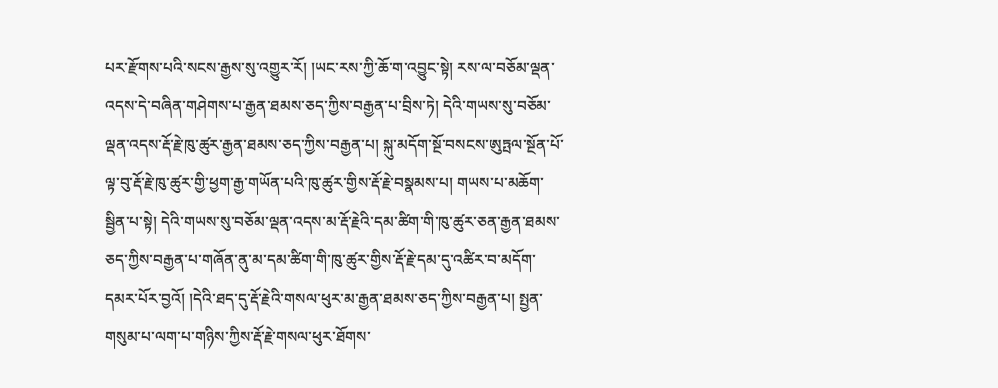པར་རྫོགས་པའི་སངས་རྒྱས་སུ་འགྱུར་རོ། །ཡང་རས་ཀྱི་ཆོ་ག་འབྱུང་སྟེ། རས་ལ་བཅོམ་ལྡན་འདས་དེ་བཞིན་གཤེགས་པ་རྒྱན་ཐམས་ཅད་ཀྱིས་བརྒྱན་པ་བྲིས་ཏེ། དེའི་གཡས་སུ་བཅོམ་ལྡན་འདས་རྡོ་རྗེ་ཁུ་ཚུར་རྒྱན་ཐམས་ཅད་ཀྱིས་བརྒྱན་པ། སྐུ་མདོག་སྔོ་བསངས་ཨུཏྤལ་སྔོན་པོ་ལྟ་བུ་རྡོ་རྗེ་ཁུ་ཚུར་གྱི་ཕྱག་རྒྱ་གཡོན་པའི་ཁུ་ཚུར་གྱིས་རྡོ་རྗེ་བསྣམས་པ། གཡས་པ་མཆོག་སྦྱིན་པ་སྟེ། དེའི་གཡས་སུ་བཅོམ་ལྡན་འདས་མ་རྡོ་རྗེའི་དམ་ཚིག་གི་ཁུ་ཚུར་ཅན་རྒྱན་ཐམས་ཅད་ཀྱིས་བརྒྱན་པ་གཞོན་ནུ་མ་དམ་ཚིག་གི་ཁུ་ཚུར་གྱིས་རྡོ་རྗེ་དམ་དུ་འཚིར་བ་མདོག་དམར་པོར་བྱའོ། །དེའི་ཐད་དུ་རྡོ་རྗེའི་གསལ་ཕུར་མ་རྒྱན་ཐམས་ཅད་ཀྱིས་བརྒྱན་པ། སྤྱན་གསུམ་པ་ལག་པ་གཉིས་ཀྱིས་རྡོ་རྗེ་གསལ་ཕུར་ཐོགས་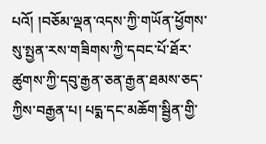པའོ། །བཅོམ་ལྡན་འདས་ཀྱི་གཡོན་ཕྱོགས་སུ་སྤྱན་རས་གཟིགས་ཀྱི་དབང་པོ་ཐོར་ཚུགས་ཀྱི་དབུ་རྒྱན་ཅན་རྒྱན་ཐམས་ཅད་ཀྱིས་བརྒྱན་པ། པདྨ་དང་མཆོག་སྦྱིན་གྱི་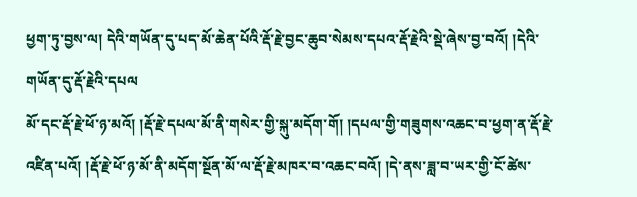ཕྱག་ཏུ་བྱས་ལ། དེའི་གཡོན་དུ་པད་མོ་ཆེན་པོའི་རྡོ་རྗེ་བྱང་ཆུབ་སེམས་དཔའ་རྡོ་རྗེའི་སྡེ་ཞེས་བྱ་བའོ། །དེའི་གཡོན་དུ་རྡོ་རྗེའི་དཔལ
མོ་དང་རྡོ་རྗེ་ཕོ་ཉ་མའོ། །རྡོ་རྗེ་དཔལ་མོ་ནི་གསེར་གྱི་སྐུ་མདོག་གོ། །དཔལ་གྱི་གཟུགས་འཆང་བ་ཕྱག་ན་རྡོ་རྗེ་འཛིན་པའོ། །རྡོ་རྗེ་ཕོ་ཉ་མོ་ནི་མདོག་སྔོན་མོ་ལ་རྡོ་རྗེ་མཁར་བ་འཆང་བའོ། །དེ་ནས་ཟླ་བ་ཡར་གྱི་ངོ་ཚེས་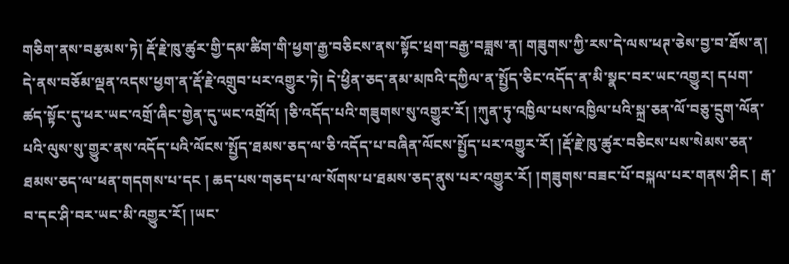གཅིག་ནས་བརྩམས་ཏེ། རྡོ་རྗེ་ཁུ་ཚུར་གྱི་དམ་ཚིག་གི་ཕྱག་རྒྱ་བཅིངས་ནས་སྟོང་ཕྲག་བརྒྱ་བཟླས་ན། གཟུགས་ཀྱི་རས་དེ་ལས་ཕཊ་ཅེས་བྱ་བ་ཐོས་ན། དེ་ནས་བཅོམ་ལྡན་འདས་ཕྱག་ན་རྡོ་རྗེ་འགྲུབ་པར་འགྱུར་ཏེ། དེ་ཕྱིན་ཅད་ནམ་མཁའི་དཀྱིལ་ན་སྤྱོད་ཅིང་འདོད་ན་མི་སྣང་བར་ཡང་འགྱུར། དཔག་ཚད་སྟོང་དུ་ཕར་ཡང་འགྲོ་ཞིང་གྱེན་དུ་ཡང་འགྲོའོ། །ཅི་འདོད་པའི་གཟུགས་སུ་འགྱུར་རོ། །ཀུན་ཏུ་འཁྱིལ་པས་འཁྱིལ་པའི་སྐྲ་ཅན་ལོ་བཅུ་དྲུག་ལོན་པའི་ལུས་སུ་གྱུར་ནས་འདོད་པའི་ལོངས་སྤྱོད་ཐམས་ཅད་ལ་ཅི་འདོད་པ་བཞིན་ལོངས་སྤྱོད་པར་འགྱུར་རོ། །རྡོ་རྗེ་ཁུ་ཚུར་བཅིངས་པས་སེམས་ཅན་ཐམས་ཅད་ལ་ཕན་གདགས་པ་དང ། ཆད་པས་གཅད་པ་ལ་སོགས་པ་ཐམས་ཅད་ནུས་པར་འགྱུར་རོ། །གཟུགས་བཟང་པོ་བསྐལ་པར་གནས་ཤིང ། རྒ་བ་དང་ཤི་བར་ཡང་མི་འགྱུར་རོ། །ཡང་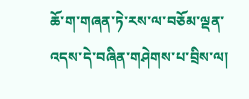ཆོ་ག་གཞན་ཏེ་རས་ལ་བཅོམ་ལྡན་འདས་དེ་བཞིན་གཤེགས་པ་བྲིས་ལ།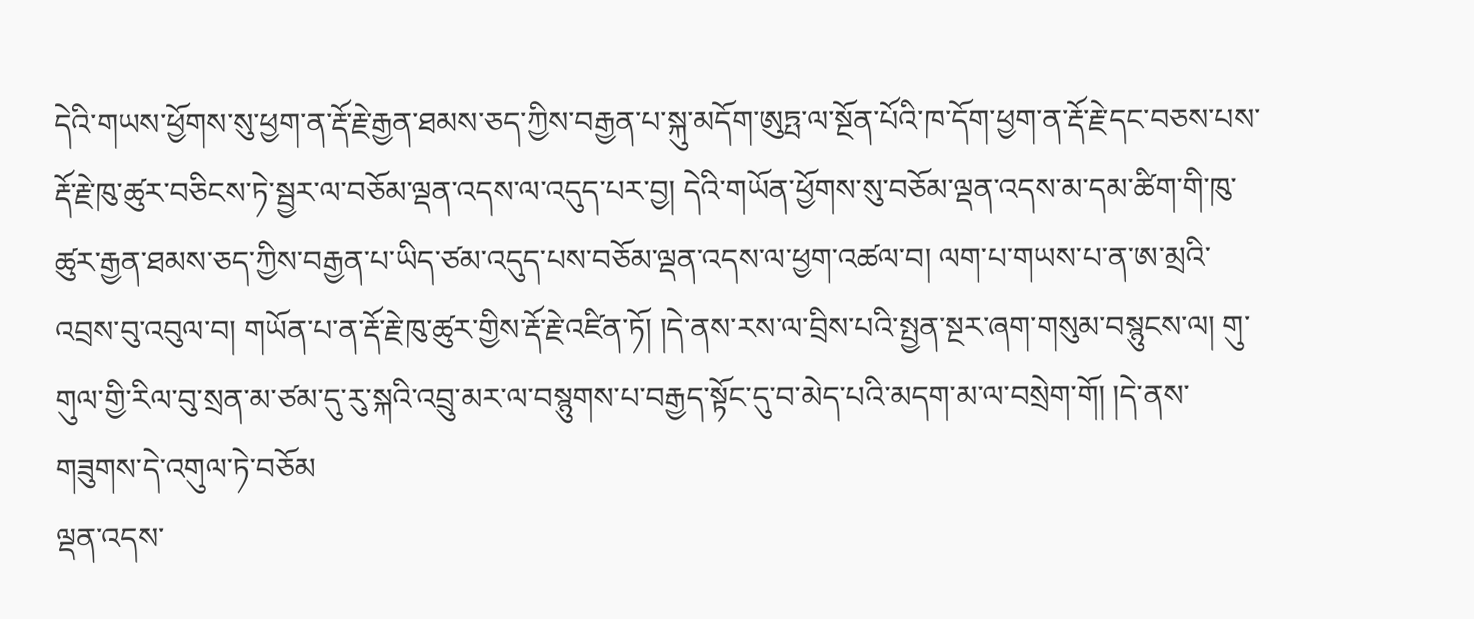དེའི་གཡས་ཕྱོགས་སུ་ཕྱག་ན་རྡོ་རྗེ་རྒྱན་ཐམས་ཅད་ཀྱིས་བརྒྱན་པ་སྐུ་མདོག་ཨུཏྤ་ལ་སྔོན་པོའི་ཁ་དོག་ཕྱག་ན་རྡོ་རྗེ་དང་བཅས་པས་རྡོ་རྗེ་ཁུ་ཚུར་བཅིངས་ཏེ་སྦྱར་ལ་བཅོམ་ལྡན་འདས་ལ་འདུད་པར་བྱ། དེའི་གཡོན་ཕྱོགས་སུ་བཅོམ་ལྡན་འདས་མ་དམ་ཚིག་གི་ཁུ་ཚུར་རྒྱན་ཐམས་ཅད་ཀྱིས་བརྒྱན་པ་ཡིད་ཙམ་འདུད་པས་བཅོམ་ལྡན་འདས་ལ་ཕྱག་འཚལ་བ། ལག་པ་གཡས་པ་ན་ཨ་མྲའི་འབྲས་བུ་འབུལ་བ། གཡོན་པ་ན་རྡོ་རྗེ་ཁུ་ཚུར་གྱིས་རྡོ་རྗེ་འཛིན་ཏོ། །དེ་ནས་རས་ལ་བྲིས་པའི་སྤྱན་སྔར་ཞག་གསུམ་བསྙུངས་ལ། གུ་གུལ་གྱི་རིལ་བུ་སྲན་མ་ཙམ་དུ་རུ་སྐའི་འབྲུ་མར་ལ་བསྙུགས་པ་བརྒྱད་སྟོང་དུ་བ་མེད་པའི་མདག་མ་ལ་བསྲེག་གོ། །དེ་ནས་གཟུགས་དེ་འགུལ་ཏེ་བཅོམ
ལྡན་འདས་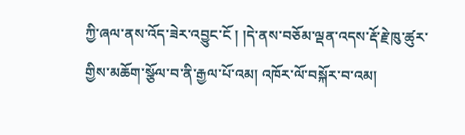ཀྱི་ཞལ་ནས་འོད་ཟེར་འབྱུང་ངོ ། །དེ་ནས་བཅོམ་ལྡན་འདས་རྡོ་རྗེ་ཁུ་ཚུར་གྱིས་མཆོག་སྩོལ་བ་ནི་རྒྱལ་པོ་འམ། འཁོར་ལོ་བསྐོར་བ་འམ།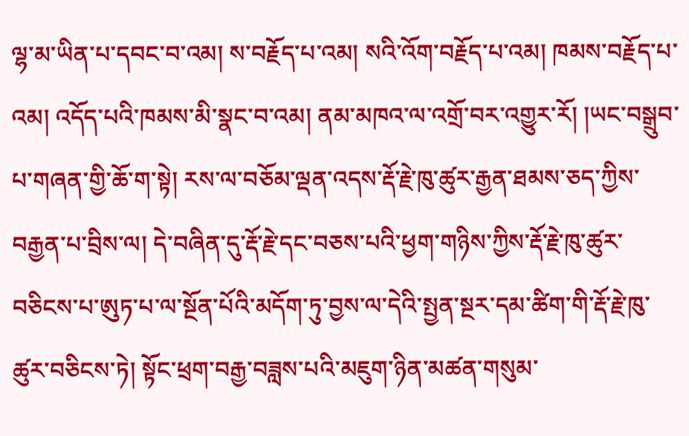ལྷ་མ་ཡིན་པ་དབང་བ་འམ། ས་བརྗོད་པ་འམ། སའི་འོག་བརྗོད་པ་འམ། ཁམས་བརྗོད་པ་འམ། འདོད་པའི་ཁམས་མི་སྣང་བ་འམ། ནམ་མཁའ་ལ་འགྲོ་བར་འགྱུར་རོ། །ཡང་བསྒྲུབ་པ་གཞན་གྱི་ཆོ་ག་སྟེ། རས་ལ་བཅོམ་ལྡན་འདས་རྡོ་རྗེ་ཁུ་ཚུར་རྒྱན་ཐམས་ཅད་ཀྱིས་བརྒྱན་པ་བྲིས་ལ། དེ་བཞིན་དུ་རྡོ་རྗེ་དང་བཅས་པའི་ཕྱག་གཉིས་ཀྱིས་རྡོ་རྗེ་ཁུ་ཚུར་བཅིངས་པ་ཨུཏ་པ་ལ་སྔོན་པོའི་མདོག་ཏུ་བྱས་ལ་དེའི་སྤྱན་སྔར་དམ་ཚིག་གི་རྡོ་རྗེ་ཁུ་ཚུར་བཅིངས་ཏེ། སྟོང་ཕྲག་བརྒྱ་བཟླས་པའི་མཇུག་ཉིན་མཚན་གསུམ་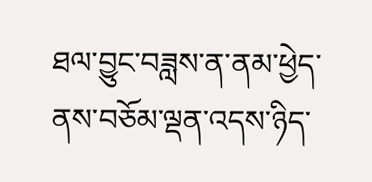ཐལ་བྱུང་བཟླས་ན་ནམ་ཕྱེད་ནས་བཅོམ་ལྡན་འདས་ཉིད་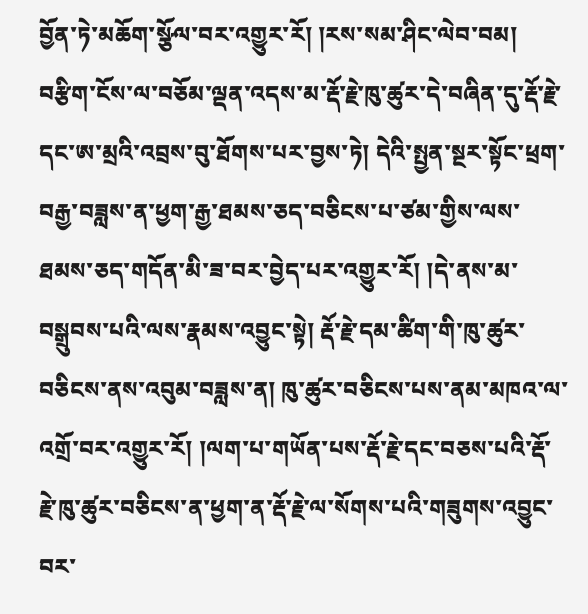བྱོན་ཏེ་མཆོག་སྩོལ་བར་འགྱུར་རོ། །རས་སམ་ཤིང་ལེབ་བམ། བརྩིག་ངོས་ལ་བཅོམ་ལྡན་འདས་མ་རྡོ་རྗེ་ཁུ་ཚུར་དེ་བཞིན་དུ་རྡོ་རྗེ་དང་ཨ་མྲའི་འབྲས་བུ་ཐོགས་པར་བྱས་ཏེ། དེའི་སྤྱན་སྔར་སྟོང་ཕྲག་བརྒྱ་བཟླས་ན་ཕྱག་རྒྱ་ཐམས་ཅད་བཅིངས་པ་ཙམ་གྱིས་ལས་ཐམས་ཅད་གདོན་མི་ཟ་བར་བྱེད་པར་འགྱུར་རོ། །དེ་ནས་མ་བསྒྲུབས་པའི་ལས་རྣམས་འབྱུང་སྟེ། རྡོ་རྗེ་དམ་ཚིག་གི་ཁུ་ཚུར་བཅིངས་ནས་འབུམ་བཟླས་ན། ཁུ་ཚུར་བཅིངས་པས་ནམ་མཁའ་ལ་འགྲོ་བར་འགྱུར་རོ། །ལག་པ་གཡོན་པས་རྡོ་རྗེ་དང་བཅས་པའི་རྡོ་རྗེ་ཁུ་ཚུར་བཅིངས་ན་ཕྱག་ན་རྡོ་རྗེ་ལ་སོགས་པའི་གཟུགས་འབྱུང་བར་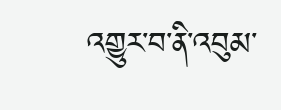འགྱུར་བ་ནི་འབུམ་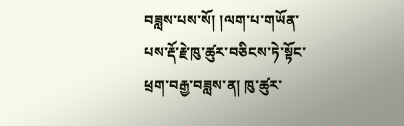བཟླས་པས་སོ། །ལག་པ་གཡོན་པས་རྡོ་རྗེ་ཁུ་ཚུར་བཅིངས་ཏེ་སྟོང་ཕྲག་བརྒྱ་བཟླས་ན། ཁུ་ཚུར་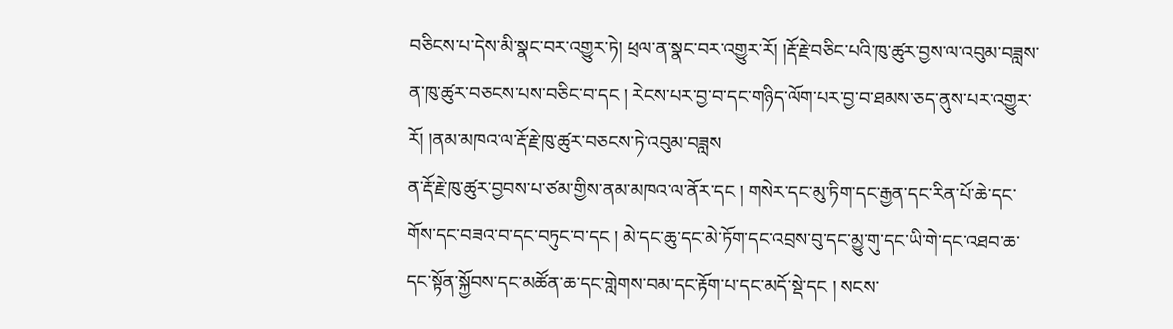བཅིངས་པ་དེས་མི་སྣང་བར་འགྱུར་ཏེ། ཕྲལ་ན་སྣང་བར་འགྱུར་རོ། །རྡོ་རྗེ་བཅིང་པའི་ཁུ་ཚུར་བྱས་ལ་འབུམ་བཟླས་ན་ཁུ་ཚུར་བཅངས་པས་བཅིང་བ་དང ། རེངས་པར་བྱ་བ་དང་གཉིད་ལོག་པར་བྱ་བ་ཐམས་ཅད་ནུས་པར་འགྱུར་རོ། །ནམ་མཁའ་ལ་རྡོ་རྗེ་ཁུ་ཚུར་བཅངས་ཏེ་འབུམ་བཟླས
ན་རྡོ་རྗེ་ཁུ་ཚུར་བྱབས་པ་ཙམ་གྱིས་ནམ་མཁའ་ལ་ནོར་དང ། གསེར་དང་མུ་ཏིག་དང་རྒྱན་དང་རིན་པོ་ཆེ་དང་གོས་དང་བཟའ་བ་དང་བཏུང་བ་དང ། མེ་དང་ཆུ་དང་མེ་ཏོག་དང་འབྲས་བུ་དང་མྱུ་གུ་དང་ཡི་གེ་དང་འཐབ་ཆ་དང་སྟོན་སྐྱོབས་དང་མཚོན་ཆ་དང་གླེགས་བམ་དང་རྟོག་པ་དང་མདོ་སྡེ་དང ། སངས་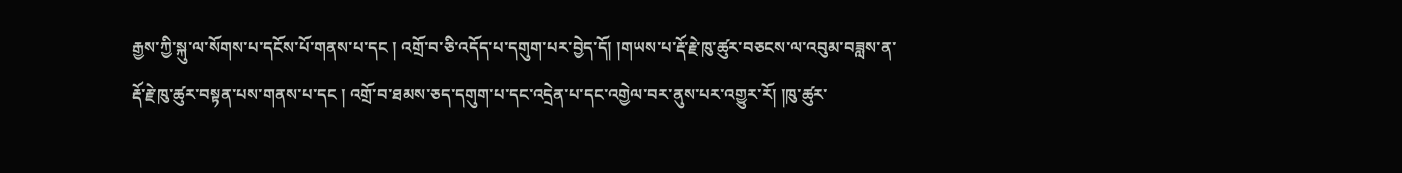རྒྱས་ཀྱི་སྐུ་ལ་སོགས་པ་དངོས་པོ་གནས་པ་དང ། འགྲོ་བ་ཅི་འདོད་པ་དགུག་པར་བྱེད་དོ། །གཡས་པ་རྡོ་རྗེ་ཁུ་ཚུར་བཅངས་ལ་འབུམ་བཟླས་ན་རྡོ་རྗེ་ཁུ་ཚུར་བསྟན་པས་གནས་པ་དང ། འགྲོ་བ་ཐམས་ཅད་དགུག་པ་དང་འདྲེན་པ་དང་འགྱེལ་བར་ནུས་པར་འགྱུར་རོ། །ཁུ་ཚུར་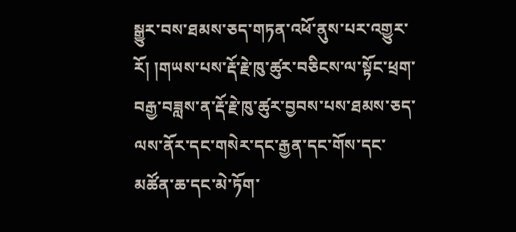སྒྱུར་བས་ཐམས་ཅད་གཏན་འཕོ་ནུས་པར་འགྱུར་རོ། །གཡས་པས་རྡོ་རྗེ་ཁུ་ཚུར་བཅིངས་ལ་སྟོང་ཕྲག་བརྒྱ་བཟླས་ན་རྡོ་རྗེ་ཁུ་ཚུར་བྱབས་པས་ཐམས་ཅད་ལས་ནོར་དང་གསེར་དང་རྒྱན་དང་གོས་དང་མཚོན་ཆ་དང་མེ་ཏོག་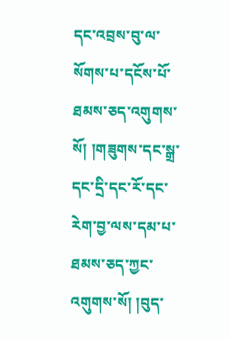དང་འབྲས་བུ་ལ་སོགས་པ་དངོས་པོ་ཐམས་ཅད་འགུགས་སོ། །གཟུགས་དང་སྒྲ་དང་དྲི་དང་རོ་དང་རེག་བྱ་ལས་དམ་པ་ཐམས་ཅད་ཀྱང་འགུགས་སོ། །བུད་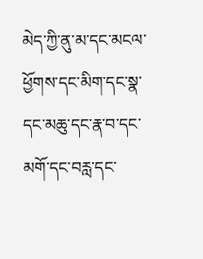མེད་ཀྱི་ནུ་མ་དང་མངལ་ཕྱོགས་དང་མིག་དང་སྣ་དང་མཆུ་དང་རྣ་བ་དང་མགོ་དང་བརླ་དང་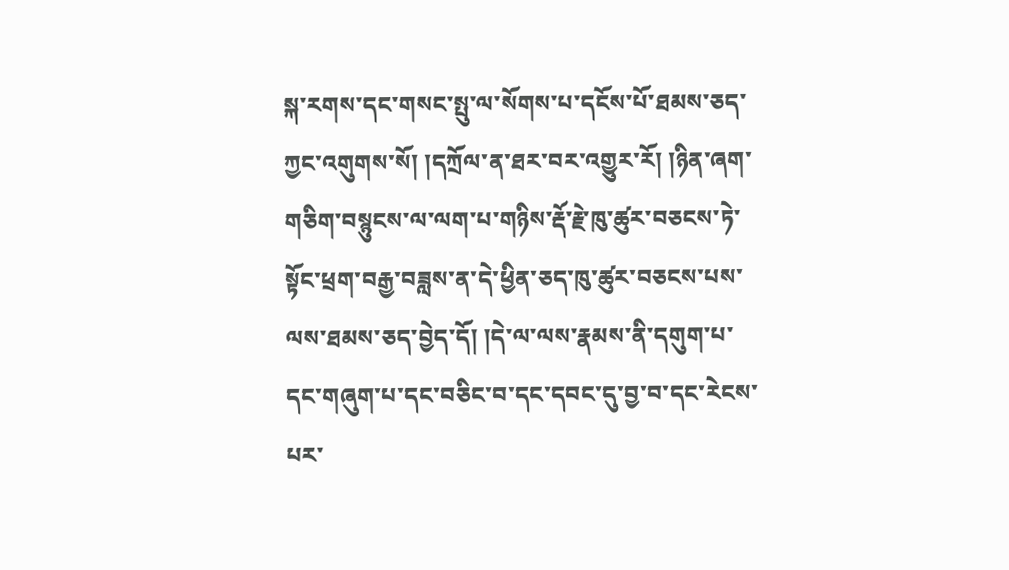སྐ་རགས་དང་གསང་སྤུ་ལ་སོགས་པ་དངོས་པོ་ཐམས་ཅད་ཀྱང་འགུགས་སོ། །དཀྲོལ་ན་ཐར་བར་འགྱུར་རོ། །ཉིན་ཞག་གཅིག་བསྙུངས་ལ་ལག་པ་གཉིས་རྡོ་རྗེ་ཁུ་ཚུར་བཅངས་ཏེ་སྟོང་ཕྲག་བརྒྱ་བཟླས་ན་དེ་ཕྱིན་ཅད་ཁུ་ཚུར་བཅངས་པས་ལས་ཐམས་ཅད་བྱེད་དོ། །དེ་ལ་ལས་རྣམས་ནི་དགུག་པ་དང་གཞུག་པ་དང་བཅིང་བ་དང་དབང་དུ་བྱ་བ་དང་རེངས་པར་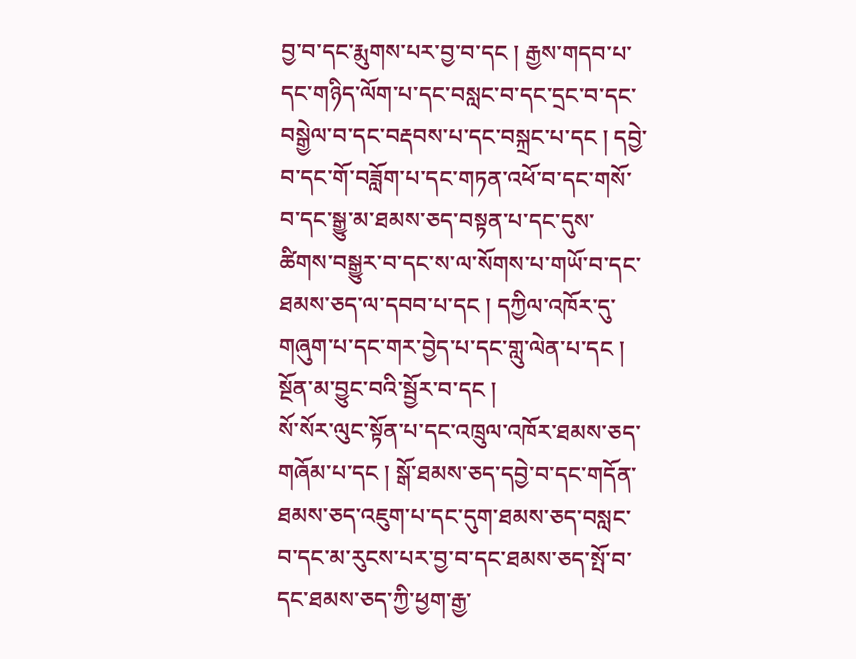བྱ་བ་དང་རྨུགས་པར་བྱ་བ་དང ། རྒྱས་གདབ་པ་དང་གཉིད་ལོག་པ་དང་བསླང་བ་དང་དྲང་བ་དང་བསྒྱེལ་བ་དང་བརྡབས་པ་དང་བསྐྲང་པ་དང ། དབྱེ་བ་དང་གོ་བཟློག་པ་དང་གཏན་འཕོ་བ་དང་གསོ་བ་དང་སྒྱུ་མ་ཐམས་ཅད་བསྟན་པ་དང་དུས་ཚིགས་བསྒྱུར་བ་དང་ས་ལ་སོགས་པ་གཡོ་བ་དང་ཐམས་ཅད་ལ་དབབ་པ་དང ། དཀྱིལ་འཁོར་དུ་གཞུག་པ་དང་གར་བྱེད་པ་དང་གླུ་ལེན་པ་དང ། སྔོན་མ་བྱུང་བའི་སྦྱོར་བ་དང །
སོ་སོར་ལུང་སྟོན་པ་དང་འཁྲུལ་འཁོར་ཐམས་ཅད་གཞོམ་པ་དང ། སྒོ་ཐམས་ཅད་དབྱེ་བ་དང་གདོན་ཐམས་ཅད་འཇུག་པ་དང་དུག་ཐམས་ཅད་བསླང་བ་དང་མ་རུངས་པར་བྱ་བ་དང་ཐམས་ཅད་སྤོ་བ་དང་ཐམས་ཅད་ཀྱི་ཕྱག་རྒྱ་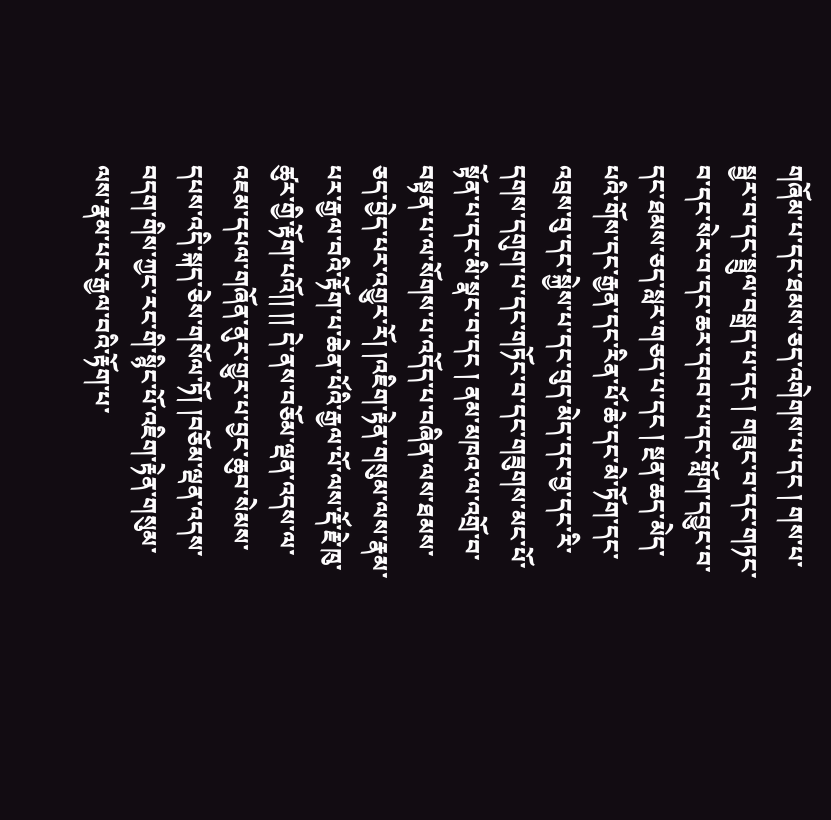གཞོམ་པ་དང་ཐམས་ཅད་འགེགས་པ་དང ། གས་པ་སྦྱར་བ་དང་སྦྲུལ་བསྒྲད་པ་དང ། གཟུང་བ་དང་གཏང་བ་དང་སེར་བ་དང་ཆར་དབབ་པ་དང་གློག་དབྱུང་བ་དང་ཐམས་ཅད་སླར་གཅད་པ་དང ། སྔན་ཆད་མེད་པའི་གོས་དང་རྒྱན་དང་རིན་པོ་ཆེ་དང་མེ་ཏོག་དང་འབྲས་བུ་དང་སྐྱེས་པ་དང་བུད་མེད་དང་བྱ་དང་རི་དགས་དགུག་པ་དང་གཏོང་བ་དང་གཟུགས་མང་པོ་སྟོན་པ་དང་མི་སྣང་བ་དང ། ནམ་མཁའ་ལ་འགྲོ་བ་བསྟན་པ་ལ་སོགས་པ་འདོད་པ་བཞིན་ལས་ཐམས་ཅད་བྱེད་པར་འགྱུར་རོ། །འཇིག་རྟེན་གསུམ་ལས་རྣམ་པར་རྒྱལ་བའི་རྟོག་པ་ཆེན་པོའི་རྒྱལ་པོ་ལས་རྡོ་རྗེ་ཁུ་ཚུར་གྱི་རྟོག་པའོ།། །། དེ་ནས་བཅོམ་ལྡན་འདས་ལ་འཇམ་དཔལ་གཞོན་ནུར་གྱུར་པ་བྱང་ཆུབ་སེམས་དཔས་འདི་སྐད་ཅེས་གསོལ་ཏོ། །བཅོམ་ལྡན་འདས་བདག་གིས་ཀྱང་རང་གི་སྙིང་པོ་འཇིག་རྟེན་གསུམ་ལས་རྣམ་པར་རྒྱལ་བའི་རྟོག་པ་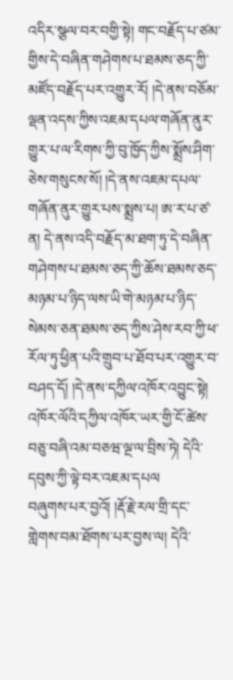འདིར་སྩལ་བར་བགྱི་སྟེ། གང་བརྗོད་པ་ཙམ་གྱིས་དེ་བཞིན་གཤེགས་པ་ཐམས་ཅད་ཀྱི་མཛོད་བརྗོད་པར་འགྱུར་རོ། །དེ་ནས་བཅོམ་ལྡན་འདས་ཀྱིས་འཇམ་དཔལ་གཞོན་ནུར་གྱུར་པ་ལ་རིགས་ཀྱི་བུ་ཁྱོད་ཀྱིས་སྨྲོས་ཤིག་ཅེས་གསུངས་སོ། །དེ་ནས་འཇམ་དཔལ་གཞོན་ནུར་གྱུར་པས་སྨྲས་པ། ཨ་ར་པ་ཙ་ན། དེ་ནས་འདི་བརྗོད་མ་ཐག་ཏུ་དེ་བཞིན་གཤེགས་པ་ཐམས་ཅད་ཀྱི་ཆོས་ཐམས་ཅད་མཉམ་པ་ཉིད་ལས་ཡི་གེ་མཉམ་པ་ཉིད་སེམས་ཅན་ཐམས་ཅད་ཀྱིས་ཤེས་རབ་ཀྱི་ཕ་རོལ་ཏུ་ཕྱིན་པའི་གྲུབ་པ་ཐོབ་པར་འགྱུར་བ་བཤད་དོ། །དེ་ནས་དཀྱིལ་འཁོར་འབྱུང་སྟེ། འཁོར་ལོའི་དཀྱིལ་འཁོར་ཡར་གྱི་ངོ་ཚེས་བཅུ་བཞི་འམ་བཅཝ་ལྔ་ལ་བྲིས་ཏེ། དེའི་དབུས་ཀྱི་ལྟེ་བར་འཇམ་དཔལ
བཞུགས་པར་བྱའོ། །རྡོ་རྗེ་རལ་གྲི་དང་གླེགས་བམ་ཐོགས་པར་བྱས་ལ། དེའི་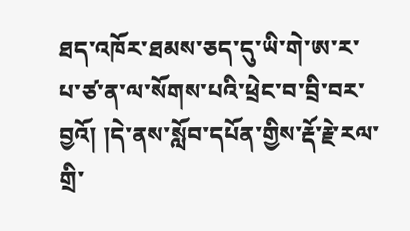ཐད་འཁོར་ཐམས་ཅད་དུ་ཡི་གེ་ཨ་ར་པ་ཙ་ན་ལ་སོགས་པའི་ཕྲེང་བ་བྲི་བར་བྱའོ། །དེ་ནས་སློབ་དཔོན་གྱིས་རྡོ་རྗེ་རལ་གྲི་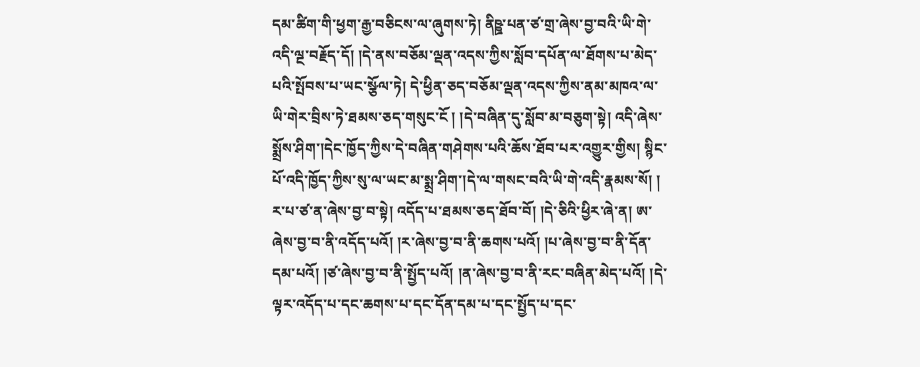དམ་ཚིག་གི་ཕྱག་རྒྱ་བཅིངས་ལ་ཞུགས་ཏེ། ནིཥྛ་པན་ཙ་གྲ་ཞེས་བྱ་བའི་ཡི་གེ་འདི་ལྔ་བརྗོད་དོ། །དེ་ནས་བཅོམ་ལྡན་འདས་ཀྱིས་སློབ་དཔོན་ལ་ཐོགས་པ་མེད་པའི་སྤོབས་པ་ཡང་སྩོལ་ཏེ། དེ་ཕྱིན་ཅད་བཅོམ་ལྡན་འདས་ཀྱིས་ནམ་མཁའ་ལ་ཡི་གེར་བྲིས་ཏེ་ཐམས་ཅད་གསུང་ངོ ། །དེ་བཞིན་དུ་སློབ་མ་བཅུག་སྟེ། འདི་ཞེས་སྨྲོས་ཤིག་།དེང་ཁྱོད་ཀྱིས་དེ་བཞིན་གཤེགས་པའི་ཆོས་ཐོབ་པར་འགྱུར་གྱིས། སྙིང་པོ་འདི་ཁྱོད་ཀྱིས་སུ་ལ་ཡང་མ་སྨྲ་ཤིག་།དེ་ལ་གསང་བའི་ཡི་གེ་འདི་རྣམས་སོ། ། ར་པ་ཙ་ན་ཞེས་བྱ་བ་སྟེ། འདོད་པ་ཐམས་ཅད་ཐོབ་བོ། །དེ་ཅིའི་ཕྱིར་ཞེ་ན། ཨ་ཞེས་བྱ་བ་ནི་འདོད་པའོ། །ར་ཞེས་བྱ་བ་ནི་ཆགས་པའོ། །པ་ཞེས་བྱ་བ་ནི་དོན་དམ་པའོ། །ཙ་ཞེས་བྱ་བ་ནི་སྤྱོད་པའོ། །ན་ཞེས་བྱ་བ་ནི་རང་བཞིན་མེད་པའོ། །དེ་ལྟར་འདོད་པ་དང་ཆགས་པ་དང་དོན་དམ་པ་དང་སྤྱོད་པ་དང་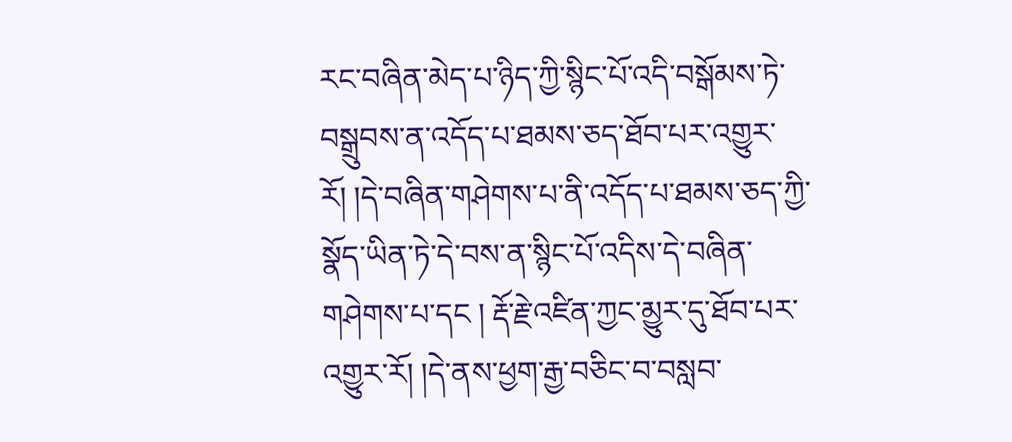རང་བཞིན་མེད་པ་ཉིད་ཀྱི་སྙིང་པོ་འདི་བསྒོམས་ཏེ་བསྒྲུབས་ན་འདོད་པ་ཐམས་ཅད་ཐོབ་པར་འགྱུར་རོ། །དེ་བཞིན་གཤེགས་པ་ནི་འདོད་པ་ཐམས་ཅད་ཀྱི་སྣོད་ཡིན་ཏེ་དེ་བས་ན་སྙིང་པོ་འདིས་དེ་བཞིན་གཤེགས་པ་དང ། རྡོ་རྗེ་འཛིན་ཀྱང་མྱུར་དུ་ཐོབ་པར་འགྱུར་རོ། །དེ་ནས་ཕྱག་རྒྱ་བཅིང་བ་བསླབ་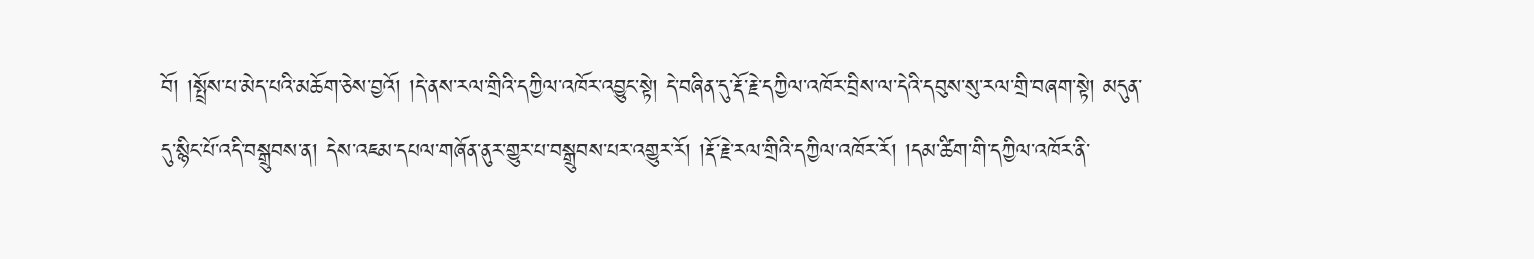བོ། །སྤྲོས་པ་མེད་པའི་མཆོག་ཅེས་བྱའོ། །དེ་ནས་རལ་གྲིའི་དཀྱིལ་འཁོར་འབྱུང་སྟེ། དེ་བཞིན་དུ་རྡོ་རྗེ་དཀྱིལ་འཁོར་བྲིས་ལ་དེའི་དབུས་སུ་རལ་གྲི་བཞག་སྟེ། མདུན་དུ་སྙིང་པོ་འདི་བསྒྲུབས་ན། དེས་འཇམ་དཔལ་གཞོན་ནུར་གྱུར་པ་བསྒྲུབས་པར་འགྱུར་རོ། །རྡོ་རྗེ་རལ་གྲིའི་དཀྱིལ་འཁོར་རོ། །དམ་ཚིག་གི་དཀྱིལ་འཁོར་ནི་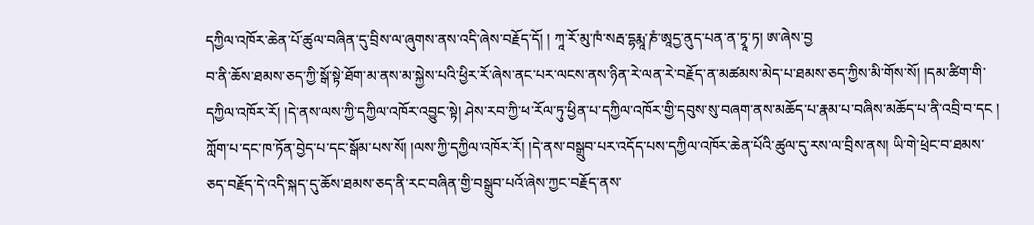དཀྱིལ་འཁོར་ཆེན་པོ་ཚུལ་བཞིན་དུ་བྲིས་ལ་ཞུགས་ནས་འདི་ཞེས་བརྗོད་དོ། ། ཀཱ་རོ་མུ་ཁཾ་སརྦ་དྷརྨཱ་ཎཾ་ཨཱདྱ་ནུད་པན་ན་ཏྭཱ་ཏ། ཨ་ཞེས་བྱ
བ་ནི་ཆོས་ཐམས་ཅད་ཀྱི་སྒོ་སྟེ་ཐོག་མ་ནས་མ་སྐྱེས་པའི་ཕྱིར་རོ་ཞེས་ནང་པར་ལངས་ནས་ཉིན་རེ་ལན་རེ་བརྗོད་ན་མཚམས་མེད་པ་ཐམས་ཅད་ཀྱིས་མི་གོས་སོ། །དམ་ཚིག་གི་དཀྱིལ་འཁོར་རོ། །དེ་ནས་ལས་ཀྱི་དཀྱིལ་འཁོར་འབྱུང་སྟེ། ཤེས་རབ་ཀྱི་ཕ་རོལ་ཏུ་ཕྱིན་པ་དཀྱིལ་འཁོར་གྱི་དབུས་སུ་བཞག་ནས་མཆོད་པ་རྣམ་པ་བཞིས་མཆོད་པ་ནི་འབྲི་བ་དང ། ཀློག་པ་དང་ཁ་ཏོན་བྱེད་པ་དང་སྒོམ་པས་སོ། །ལས་ཀྱི་དཀྱིལ་འཁོར་རོ། །དེ་ནས་བསྒྲུབ་པར་འདོད་པས་དཀྱིལ་འཁོར་ཆེན་པོའི་ཚུལ་དུ་རས་ལ་བྲིས་ནས། ཡི་གེ་ཕྲེང་བ་ཐམས་ཅད་བརྗོད་དེ་འདི་སྐད་དུ་ཆོས་ཐམས་ཅད་ནི་རང་བཞིན་གྱི་བསྒྲུབ་པའོ་ཞེས་ཀྱང་བརྗོད་ནས་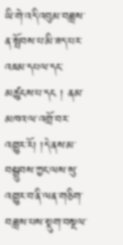ཡི་གེ་འདི་འབུམ་བཟླས་ན་སྤོབས་པ་མི་ཟད་པར་འཇམ་དཔལ་དང་མཚུངས་པ་དང ། ནམ་མཁའ་ལ་འགྲོ་བར་འགྱུར་རོ། །དེ་ནས་མ་བསྒྲུབས་ཀྱང་ལས་སུ་འགྱུར་བ་ནི་ལན་གཅིག་བཟླས་པས་སྡུག་བསྔལ་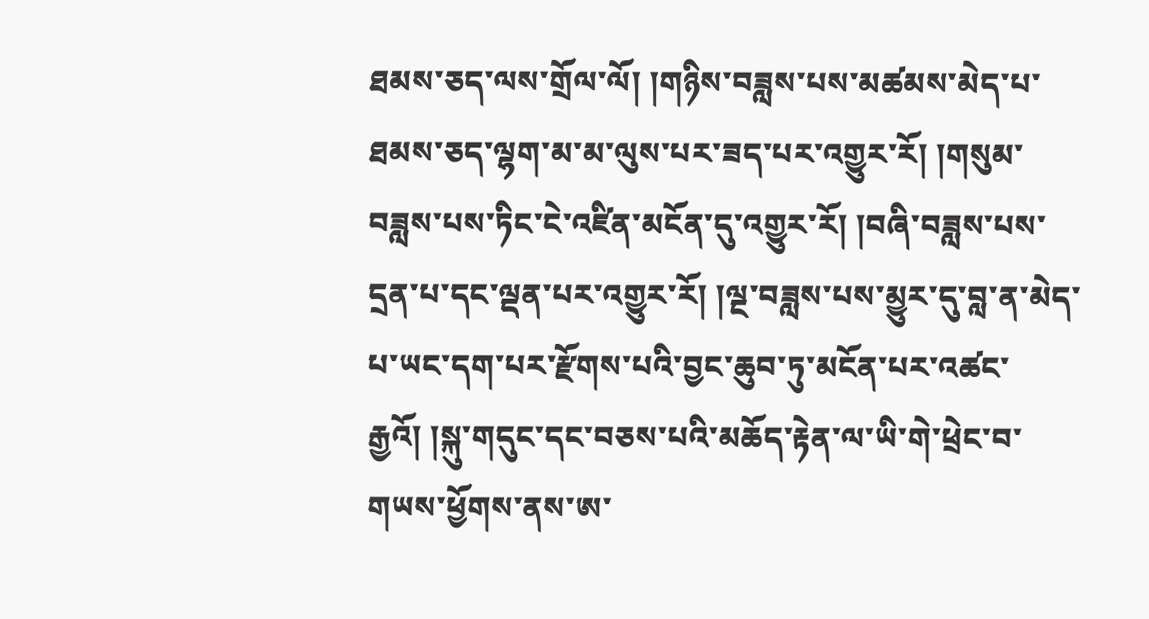ཐམས་ཅད་ལས་གྲོལ་ལོ། །གཉིས་བཟླས་པས་མཚམས་མེད་པ་ཐམས་ཅད་ལྷག་མ་མ་ལུས་པར་ཟད་པར་འགྱུར་རོ། །གསུམ་བཟླས་པས་ཏིང་ངེ་འཛིན་མངོན་དུ་འགྱུར་རོ། །བཞི་བཟླས་པས་དྲན་པ་དང་ལྡན་པར་འགྱུར་རོ། །ལྔ་བཟླས་པས་མྱུར་དུ་བླ་ན་མེད་པ་ཡང་དག་པར་རྫོགས་པའི་བྱང་ཆུབ་ཏུ་མངོན་པར་འཚང་རྒྱའོ། །སྐུ་གདུང་དང་བཅས་པའི་མཆོད་རྟེན་ལ་ཡི་གེ་ཕྲེང་བ་གཡས་ཕྱོགས་ནས་ཨ་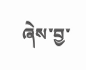ཞེས་བྱ་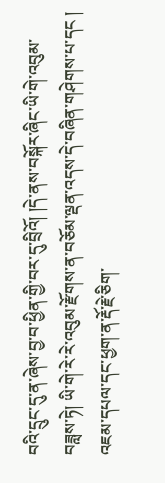བའི་དྲུང་དུ་ན་ཞེས་བྱ་བ་ཕྱིན་གྱི་བར་དུ་བྲིའོ། །དེ་ནས་བསྐོར་ཞིང་ཡི་གེ་འབུམ་བཟླས་ཏེ། ཡི་གེ་རེ་རེ་འབུམ་རྫོགས་ན་བཅོམ་ལྡན་འདས་དེ་བཞིན་གཤེགས་པ་དང ། འཇམ་དཔལ་དང་ཕྱག་ན་རྡོ་རྗེ་ཅིག་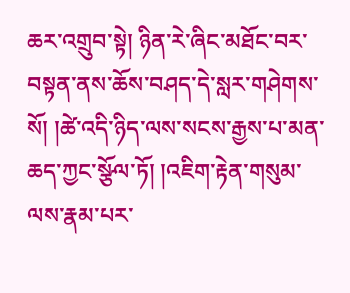ཆར་འགྲུབ་སྟེ། ཉིན་རེ་ཞིང་མཐོང་བར་བསྟན་ནས་ཆོས་བཤད་དེ་སླར་གཤེགས་སོ། །ཚེ་འདི་ཉིད་ལས་སངས་རྒྱས་པ་མན་ཆད་ཀྱང་སྩོལ་ཏོ། །འཇིག་རྟེན་གསུམ་ལས་རྣམ་པར་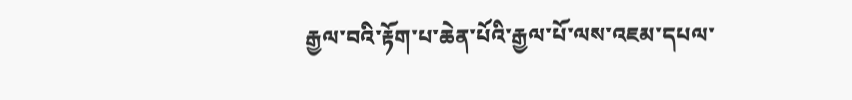རྒྱལ་བའི་རྟོག་པ་ཆེན་པོའི་རྒྱལ་པོ་ལས་འཇམ་དཔལ་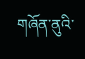གཞོན་ནུའི་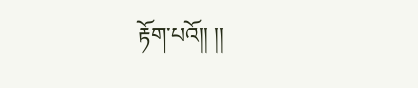རྟོག་པའོ།། །།